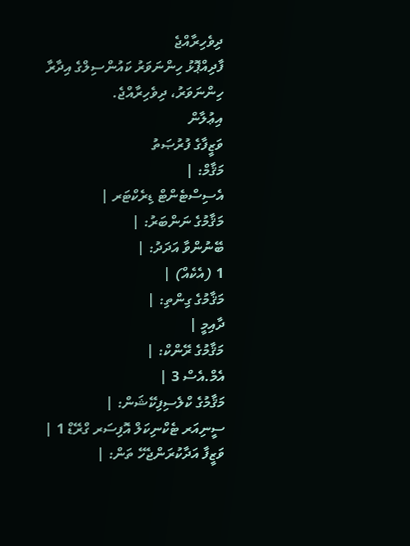ދިވެހިރާއްޖެ
ފާދިއްޕޮޅު ހިންނަވަރު ކައުންސިލްގެ އިދާރާ
ހިންނަވަރު، ދިވެހިރާއްޖެ.
އިޢުލާން
ވަޒީފާގެ ފުރުޞަތު
މަޤާމް: |
އެސިސްޓެންޓް ޑިރެކްޓަރ |
މަޤާމުގެ ނަންބަރު: |
ބޭނުންވާ އަދަދު: |
1 (އެކެއް) |
މަޤާމުގެ ގިންތި: |
ދާއިމީ |
މަޤާމުގެ ރޭންކް: |
އެމް.އެސް 3 |
މަޤާމުގެ ކްލެސިފިކޭޝަން: |
ސީނިއަރ ޓެކްނިކަލް އޮފިސަރ ގްރޭޑް 1 |
ވަޒީފާ އަދާކުރަންޖެހޭ ތަން: |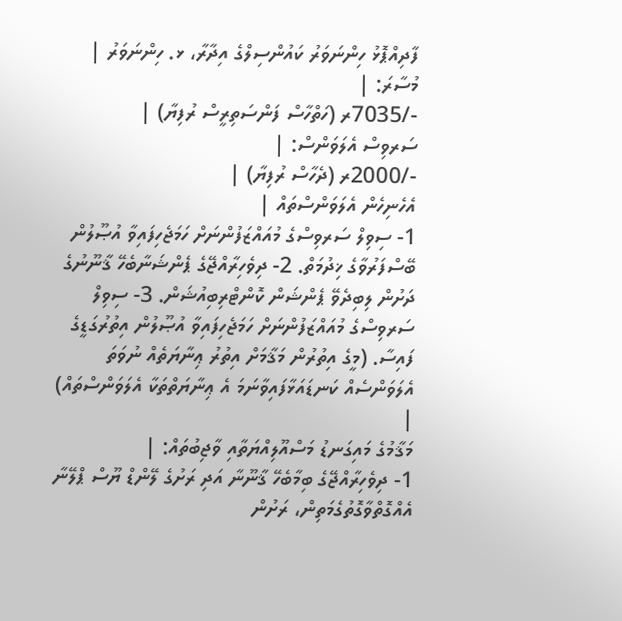ފާދިއްޕޮޅު ހިންނަވަރު ކައުންސިލްގެ އިދާރާ، ޅ. ހިންނަވަރު |
މުސާރަ: |
-/7035ރ (ހަތްހާސް ފަންސަތިރީސް ރުފިޔާ) |
ސަރވިސް އެލަވަންސް: |
-/2000ރ (ދެހާސް ރުފިޔާ) |
އެހެނިހެން އެލަވަންސްތައް |
1- ސިވިލް ސަރވިސްގެ މުއައްޒަފުންނަށް ހަމަޖެހިފައިވާ އުޞޫލުން ބޭސްފަރުވާގެ ޚިދުމަތް. 2- ދިވެހިރާއްޖޭގެ ޕެންޝަނާބެހޭ ޤާނޫނުގެ ދަށުން ލިބިދެވޭ ޕެންޝަން ކޮންޓްރިބިއުޝަން. 3- ސިވިލް ސަރވިސްގެ މުއައްޒަފުންނަށް ހަމަޖެހިފައިވާ އުޞޫލުން އިތުރުގަޑީގެ ފައިސާ. (މީގެ އިތުރުން މަޤާމަށް އިތުރު ޢިނާޔަތެއް ނުވަތަ އެލަވަންސެއް ކަނޑައަޅާފައިވާނަމަ އެ ޢިނާޔަތްތަކާ އެލަވަންސްތައް) |
މަޤާމުގެ މައިގަނޑު މަސްއޫލިއްޔަތާއި ވާޖިބުތައް: |
1- ދިވެހިރާއްޖޭގެ ބިމާބެހޭ ޤާނޫނާ އަދި ރަށުގެ ލޭންޑް ޔޫސް ޕްލޭނާ އެއްގޮތްވާގޮތުގެމަތިން، ރަށުން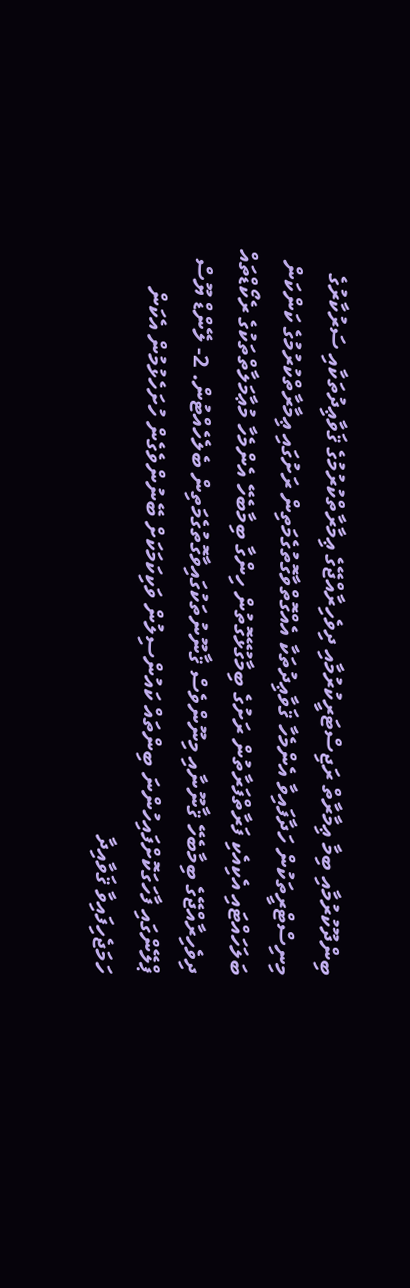ބިންދޫކުރުމާއި ބިމާ ޢިމާރާތް ރަޖިސްޓަރީކުރުމާއި ދިވެހިރާއްޖޭގެ ޢިމާރާތްކުރުމުގެ ޤަވާޢިދުތަކާއި ސަރުކާރުގެ މިނިސްޓްރީތަކުން ހަދާފައިވާ އެންމެހާ ޤަވާޢިދުތަކާ އެއްގޮތްވާގޮތުގެމަތިން ރަށުގައި ޢިމާރާތްކުރުމުގެ ކަންކަން ބަލަހައްޓައި އެކިއެކި ފަރާތްފަރާތުން ރަށުގެ ބިމާގުޅޭގޮތުން ހިންގާ ބިމާބެހޭ އެންމެހާ މުޢާމަލާތްތަކުގެ ރެކޯޑްތައް ދިވެހިރާއްޖޭގެ ބިމާބެހޭ ޤާނޫނާއި މިނޫންވެސް ޤާނޫނުތަކުގައިވާގޮތުގެމަތިން ބެލެހެއްޓުން. 2- ލޭންޑް ޔޫސް ޕްލޭންގައި ފާހަގަކޮށްފައިހުންނަ ބިންތައް ކައުންސިލުން ވަކިކަމަކަށް ބޭނުންވެގެން ހުށަހެޅުމުން އެކަން ހަމަޖެހިފައިވާ ޤަވާއިދާ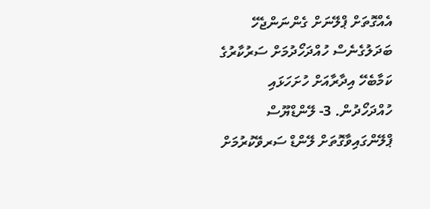އެއްގޮތަށް ޕްލޭނަށް ގެންނަންޖެހޭ ބަދަލުގެނެސް ހުއްދަހޯދުމަށް ސަރުކާރުގެ ކަމާބެހޭ އިދާރާއަށް ހުށަހަޅައި ހުއްދަހޯދުން. 3- ލޭންޑްޔޫސް ޕްލޭންގައިވާގޮތަށް ލޭންޑް ސަރވޭކުރުމަށް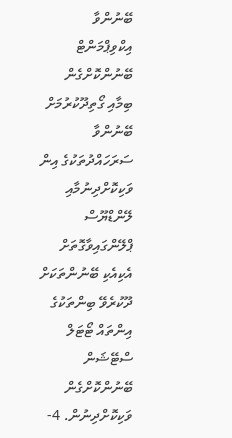ބޭނުންވާ އިކްވިޕްމަންޓް ބޭނުންކޮށްގެން ބިމާއި ގޯތިދޫކުރުމަށް ބޭނުންވާ ސަރަހައްދުތަކުގެ އިން ވަކިކޮށްދިނުމާއި ލޭންޑްޔޫސް ޕްލޭންގައިވާގޮތަށް އެކިއެކި ބޭނުންތަކަށް ދޫކުރެވޭ ބިންތަކުގެ އިންތައް ޓޯޓަލް ސްޓޭޝަން ބޭނުންކޮށްގެން ވަކިކޮށްދިނުން. 4-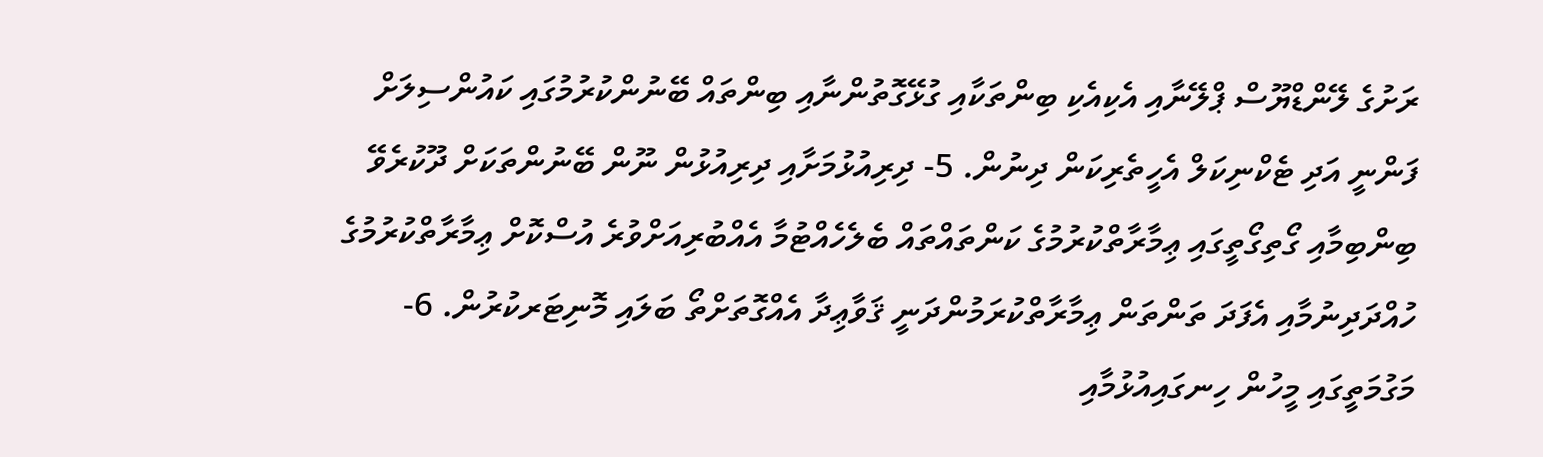ރަށުގެ ލޭންޑްޔޫސް ޕްލޭނާއި އެކިއެކި ބިންތަކާއި ގުޅޭގޮތުންނާއި ބިންތައް ބޭނުންކުރުމުގައި ކައުންސިލަށް ފަންނީ އަދި ޓެކްނިކަލް އެހީތެރިކަން ދިނުން. 5- ދިރިއުޅުމަށާއި ދިރިއުޅުން ނޫން ބޭނުންތަކަށް ދޫކުރެވޭ ބިންބިމާއި ގޯތިގޯތީގައި ޢިމާރާތްކުރުމުގެ ކަންތައްތައް ބެލެހެއްޓުމާ އެއްބުރިއަށްވުރެ އުސްކޮށް ޢިމާރާތްކުރުމުގެ ހުއްދަދިނުމާއި އެފަދަ ތަންތަން ޢިމާރާތްކުރަމުންދަނީ ޤަވާޢިދާ އެއްގޮތަށްތޯ ބަލައި މޮނިޓަރކުރުން. 6- މަގުމަތީގައި މީހުން ހިނގައިއުޅުމާއި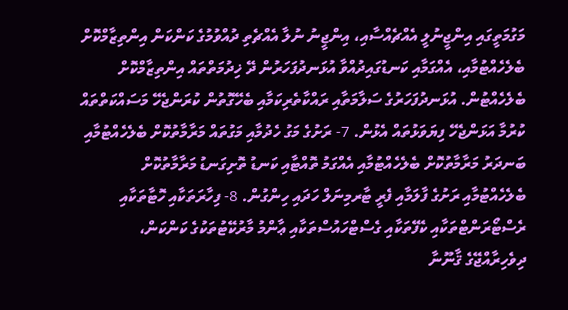މަގުމަތީގައި އިންޖީނުލީ އެއްޗެއްސާއި، އިންޖީނު ނުލާ އެއްޗެތި ދުއްވުމުގެ ކަންކަން އިންތިޒާމްކޮށް ބެލެހެއްޓުމާއި، އެއްގަމާއި ކަނޑުގައިދުއްވާ އުޅަނދުފަހަރުން ދޭ ޚިދުމަތްތައް އިންތިޒާމްކޮށް ބެލެހެއްޓުން. އުޅަނދުފަހަރުގެ ސަލާމަތާއި ރައްކާތެރިކަމާއި ބެހޭގޮތުން ކުރަންޖެހޭ މަސައްކަތްތައް ކުރުމާ އަޅަންޖެހޭ ފިޔަވަޅުތައް އެޅުން. 7- ރަށުގެ މަގު ހެދުމާއި މަގުތައް މަރާމާތުކޮށް ބެލެހެއްޓުމާއި ބަނދަރު މަރާމާތުކޮށް ބެލެހެއްޓުމާއި އެއްގަމު ތޮއްޓާއި ކަނޑު ތޮށިގަނޑު މަރާމާތުކޮށް ބެލެހެއްޓުމާއި ރަށުގެ ފާލަމާއި ފެރީ ޓާރމިނަލް ހަދައި ހިންގުން. 8- ފިހާރަތަކާއި ހޮޓާތަކާއި ރެސްޓޯރަންޓްތަކާއި ކެފޭތަކާއި ގެސްޓްހައުސްތަކާއި ޢާންމު މާރުކޭޓުތަކުގެ ކަންކަން، ދިވެހިރާއްޖޭގެ ޤާނޫނާ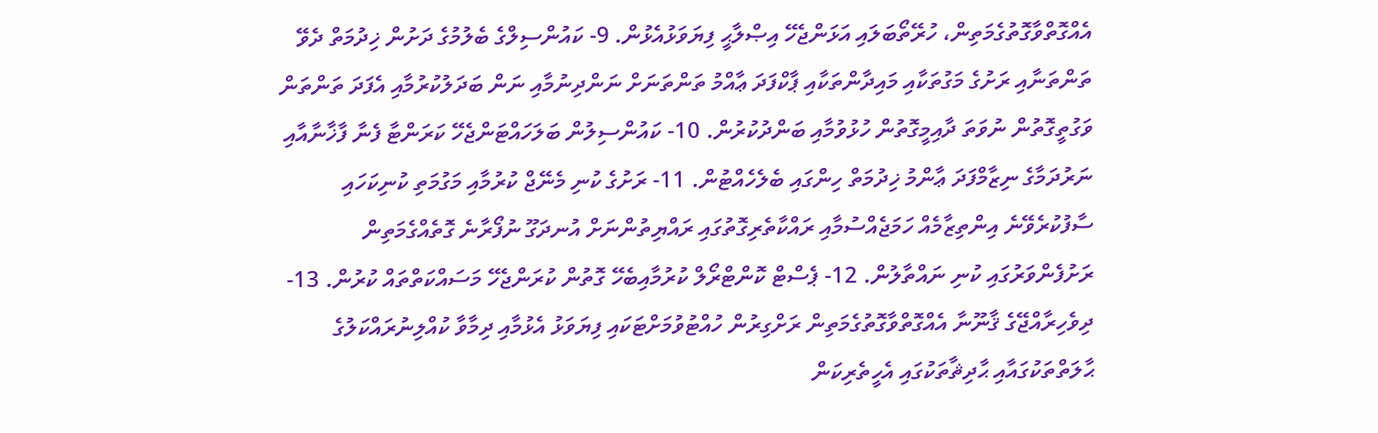އެއްގޮތްވާގޮތުގެމަތިން، ހުރޭތޯބަލައި އަޅަންޖެހޭ އިޞްލާޙީ ފިޔަވަޅުއެޅުން. 9- ކައުންސިލްގެ ބެލުމުގެ ދަށުން ޚިދުމަތް ދެވޭ ތަންތަނާއި ރަށުގެ މަގުތަކާއި މައިދާންތަކާއި ޕާކްފަދަ ޢާއްމު ތަންތަނަށް ނަންދިނުމާއި ނަން ބަދަލުކުރުމާއި އެފަދަ ތަންތަން ވަގުތީގޮތުން ނުވަތަ ދާއިމީގޮތުން ހުޅުވުމާއި ބަންދުކުރުން. 10- ކައުންސިލުން ބަލަހައްޓަންޖެހޭ ކަރަންޓާ ފެނާ ފާޚާނާއާއި ނަރުދަމާގެ ނިޒާމްފަދަ ޢާންމު ޚިދުމަތް ހިންގައި ބެލެހެއްޓުން. 11- ރަށުގެ ކުނި މެނޭޖް ކުރުމާއި މަގުމަތި ކުނިކަހައި ސާފުކުރެވޭނެ އިންތިޒާމެއް ހަމަޖެއްސުމާއި ރައްކާތެރިގޮތުގައި ރައްޔިތުންނަށް އުނދަގޫ ނުފޯރާނެ ގޮތެއްގެމަތިން ރަށުފެންވަރުގައި ކުނި ނައްތާލުން. 12- ޕެސްޓް ކޮންޓްރޯލް ކުރުމާއިބެހޭ ގޮތުން ކުރަންޖެހޭ މަސައްކަތްތައް ކުރުން. 13- ދިވެހިރާއްޖޭގެ ޤާނޫނާ އެއްގޮތްވާގޮތުގެމަތިން ރަށްގިރުން ހުއްޓުވުމަށްޓަކައި ފިޔަވަޅު އެޅުމާއި ދިމާވާ ކުއްލިނުރައްކަލުގެ ޙާލަތްތަކުގައާއި ޙާދިޘާތަކުގައި އެހީތެރިކަން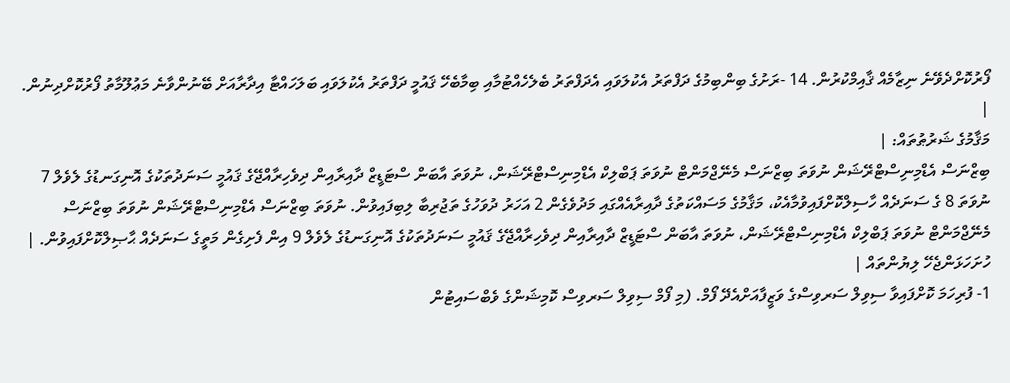ފޯރުކޮށްދެވޭނެ ނިޒާމެއް ޤާއިމްކުރުން. 14 -ރަށުގެ ބިންބިމުގެ ދަފްތަރު އެކުލަވައި އެދަފްތަރު ބެލެހެއްޓުމާއި ބިމާބެހޭ ޤައުމީ ދަފްތަރު އެކުލަވައި ބަލަހައްޓާ އިދާރާއަށް ބޭނުންވާނެ މަޢުލޫމާތު ފޯރުކޮށްދިނުން. |
މަޤާމުގެ ޝަރުޠުތައް: |
ބިޒްނަސް އެޑްމިނިސްޓްރޭޝަން ނުވަތަ ބިޒްނަސް މެނޭޖްމަންޓް ނުވަތަ ޕަބްލިކް އެޑްމިނިސްޓްރޭޝަން، ނުވަތަ އާބަން ސްޓަޑީޒް ދާއިރާއިން ދިވެހިރާއްޖޭގެ ޤައުމީ ސަނަދުތަކުގެ އޮނިގަނޑުގެ ލެވެލް 7 ނުވަތަ 8 ގެ ސަނަދެއް ހާސިލްކޮށްފައިވުމާއެކު، މަޤާމުގެ މަސައްކަތުގެ ދާއިރާއެއްގައި މަދުވެގެން 2 އަހަރު ދުވަހުގެ ތަޖުރިބާ ލިބިފައިވުން. ނުވަތަ ބިޒްނަސް އެޑްމިނިސްޓްރޭޝަން ނުވަތަ ބިޒްނަސް މެނޭޖްމަންޓް ނުވަތަ ޕަބްލިކް އެޑްމިނިސްޓްރޭޝަން، ނުވަތަ އާބަން ސްޓަޑީޒް ދާއިރާއިން ދިވެހިރާއްޖޭގެ ޤައުމީ ސަނަދުތަކުގެ އޮނިގަނޑުގެ ލެވެލް 9 އިން ފެށިގެން މަތީގެ ސަނަދެއް ޙާޞިލްކޮށްފައިވުން. |
ހުށަހަޅަންޖެހޭ ލިޔުންތައް |
1- ފުރިހަމަ ކޮށްފައިވާ ސިވިލް ސަރވިސްގެ ވަޒީފާއަށްއެދޭ ފޯމް. (މި ފޯމް ސިވިލް ސަރވިސް ކޮމިޝަންގެ ވެބްސައިޓުން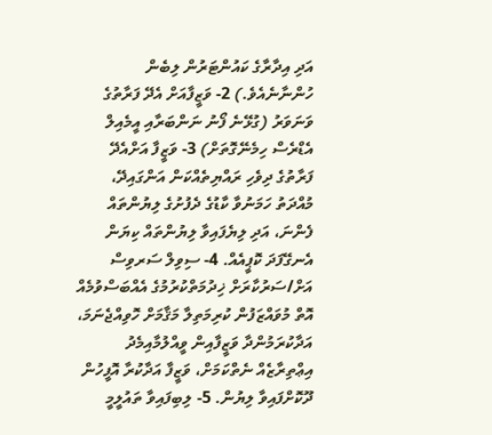އަދި އިދާރާގެ ކައުންޓަރުން ލިބެން ހުންނާނެއެވެ.) 2- ވަޒީފާއަށް އެދޭ ފަރާތުގެ ވަނަވަރު (ގުޅޭނެ ފޯނު ނަންބަރާއި އީމެއިލް އެޑްރެސް ހިމެނޭގޮތަށް) 3- ވަޒީފާ އަށްއެދޭ ފަރާތުގެ ދިވެހި ރައްޔިތެއްކަން އަންގައިދޭ، މުއްދަތު ހަމަނުވާ ކާޑުގެ ދެފުށުގެ ލިޔުންތައް ފެންނަ، އަދި ލިޔެފައިވާ ލިޔުންތައް ކިޔަން އެނގޭފަދަ ކޮޕީއެއް. 4- ސިވިލް ސަރވިސް އަށް/ސަރުކާރަށް ޚިދުމަތްކުރުމުގެ އެއްބަސްވުމެއް އޮތް މުވައްޒަފުން ކުރިމަތިލާ މަޤާމަށް ހޮވިއްޖެނަމަ، އަދާކުރަމުންދާ ވަޒީފާއިން ވީއްލުމާއިމެދު އިޢްތިރާޒެއް ނެތްކަމަށް، ވަޒީފާ އަދާކުރާ އޮފީހުން ދޫކޮށްފައިވާ ލިޔުން. 5- ލިބިފައިވާ ތައުލީމީ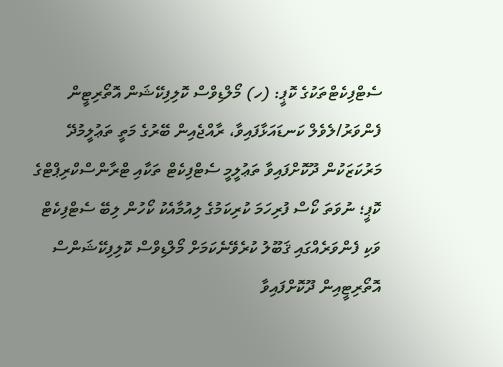ސެޓްފިކެޓްތަކުގެ ކޮޕީ: (ހ) މޯލްޑިވްސް ކޮލިފިކޭޝަން އޮތޯރިޓީން ފެންވަރު/ލެވެލް ކަނޑައަޅާފައިވާ، ރާއްޖެއިން ބޭރުގެ މަތީ ތަޢުލީމުދޭ މަރުކަޒަކުން ދޫކޮށްފައިވާ ތަޢުލީމީ ސެޓްފިކެޓް ތަކާއި ޓްރާންސްކްރިޕްޓްގެ ކޮޕީ؛ ނުވަތަ ކޯސް ފުރިހަމަ ކުރިކަމުގެ ލިއުމާއެކު ކޯހުން ލިބޭ ސެޓްފިކެޓް ވަކި ފެންވަރެއްގައި ޤަބޫލު ކުރެވޭނެކަމަށް މޯލްޑިވްސް ކޮލިފިކޭޝަންސް އޮތޯރިޓީއިން ދޫކޮށްފައިވާ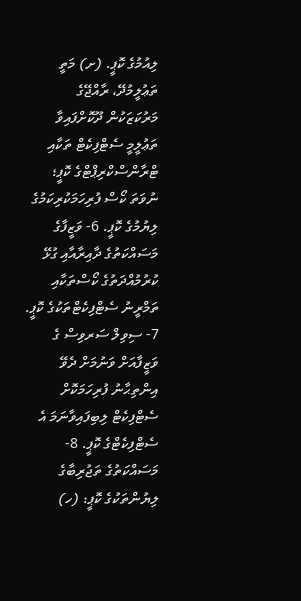ލިއުމުގެ ކޮޕީ. (ށ) މަތީ ތަޢުލީމުދޭ، ރާއްޖޭގެ މަރުކަޒަކުން ދޫކޮށްފައިވާ ތަޢުލީމީ ސެޓްފިކެޓް ތަކާއި ޓްރާންސްކްރިޕްޓްގެ ކޮޕީ؛ ނުވަތަ ކޯސް ފުރިހަމަކުރިކަމުގެ ލިޔުމުގެ ކޮޕީ. 6- ވަޒީފާގެ މަސައްކަތުގެ ދާއިރާއާއި ގުޅޭ ކުރުމުއްދަތުގެ ކޯސްތަކާއި ތަމްރީނު ސެޓްފިކެޓްތަކުގެ ކޮޕީ. 7- ސިވިލް ސަރވިސް ގެ ވަޒީފާއަށް ވަނުމަށް ދެވޭ އިންތިޙާނު ފުރިހަމަކޮށް ސެޓްފިކެޓް ލިބިފައިވާނަމަ އެ ސެޓްފިކެޓްގެ ކޮޕީ. 8- މަސައްކަތުގެ ތަޖުރިބާގެ ލިޔުންތަކުގެ ކޮޕީ: (ހ)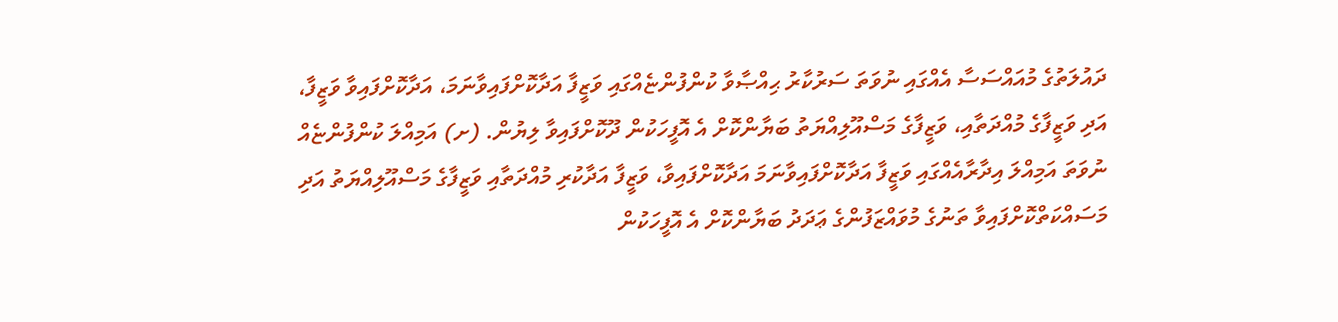ދައުލަތުގެ މުއައްސަސާ އެއްގައި ނުވަތަ ސަރުކާރު ޙިއްޞާވާ ކުންފުންޏެއްގައި ވަޒީފާ އަދާކޮށްފައިވާނަމަ، އަދާކޮށްފައިވާ ވަޒީފާ، އަދި ވަޒީފާގެ މުއްދަތާއި، ވަޒީފާގެ މަސްއޫލިއްޔަތު ބަޔާންކޮށް އެ އޮފީހަކުން ދޫކޮށްފައިވާ ލިޔުން. (ށ) އަމިއްލަ ކުންފުންޏެއް ނުވަތަ އަމިއްލަ އިދާރާއެއްގައި ވަޒީފާ އަދާކޮށްފައިވާނަމަ އަދާކޮށްފައިވާ، ވަޒީފާ އަދާކުރި މުއްދަތާއި ވަޒީފާގެ މަސްއޫލިއްޔަތު އަދި މަސައްކަތްކޮށްފައިވާ ތަނުގެ މުވައްޒަފުންގެ ޢަދަދު ބަޔާންކޮށް އެ އޮފީހަކުން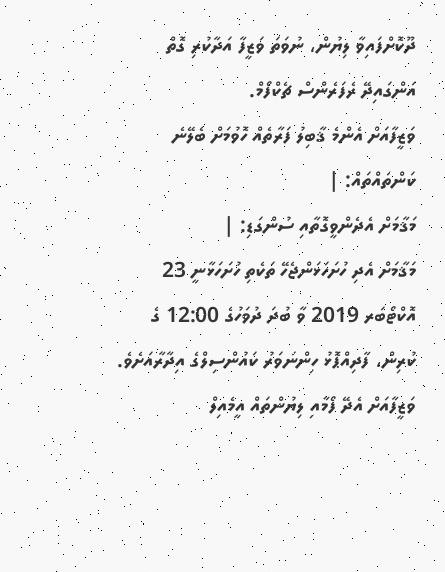ދޫކޮށްފައިވާ ލިޔުން، ނުވަތަ ވަޒީފާ އަދާކުރި ގޮތް އަންގައިދޭ ރެފަރެންސް ޗެކްފޯމް.
ވަޒީފާއަށް އެންމެ ޤާބިލު ފަރާތެއް ހޮވުމަށް ބެލޭނެ ކަންތައްތައް: |
މަޤާމަށް އެދެންވީގޮތާއި ސުންގަޑި: |
މަޤާމަށް އެދި ހުށަހަޅަންޖެހޭ ތަކެތި ހުށަހަޅާނީ 23 އޮކްޓޯބަރ 2019 ވާ ބުދަ ދުވަހުގެ 12:00 ގެ ކުރިން، ފާދިއްޕޮޅު ހިންނަވަރު ކައުންސިލްގެ އިދާރާއަށެވެ. ވަޒީފާއަށް އެދޭ ފޯމާއި ލިޔުންތައް އީމެއިލް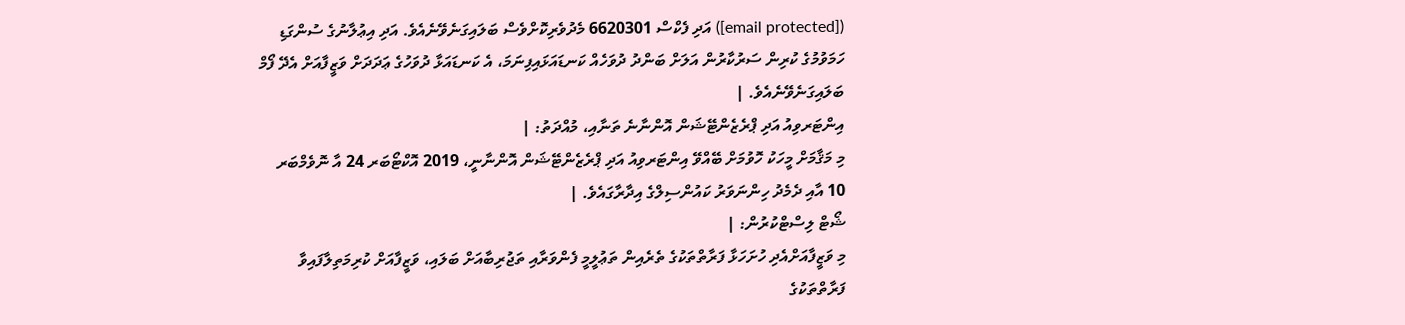([email protected]) އަދި ފެކްސް 6620301 މެދުވެރިކޮށްވެސް ބަލައިގަނެވޭނެއެވެ. އަދި އިޢުލާނުގެ ސުންގަޑި ހަމަވުމުގެ ކުރިން ސަރުކާރުން އަލަށް ބަންދު ދުވަހެއް ކަނޑައަޅައިފިނަމަ، އެ ކަނޑައަޅާ ދުވަހުގެ ޢަދަދަށް ވަޒީފާއަށް އެދޭ ފޯމް ބަލައިގަނެވޭނެއެވެ. |
އިންޓަރވިއު އަދި ޕްރެޒެންޓޭޝަން އޮންނާނެ ތަނާއި، މުއްދަތު: |
މި މަޤާމަށް މީހަކު ހޮވުމަށް ބޭއްވޭ އިންޓަރވިއު އަދި ޕްރެޒެންޓޭޝަން އޮންނާނީ، 2019 އޮކްޓޯބަރ 24 އާ ނޮވެމްބަރ 10 އާއި ދެމެދު ހިންނަވަރު ކައުންސިލްގެ އިދާރާގައެވެ. |
ޝޯޓް ލިސްޓްކުރުން: |
މި ވަޒީފާއަށްއެދި ހުށަހަޅާ ފަރާތްތަކުގެ ތެރެއިން ތަޢުލީމީ ފެންވަރާއި ތަޖުރިބާއަށް ބަލައި، ވަޒީފާއަށް ކުރިމަތިލާފައިވާ ފަރާތްތަކުގެ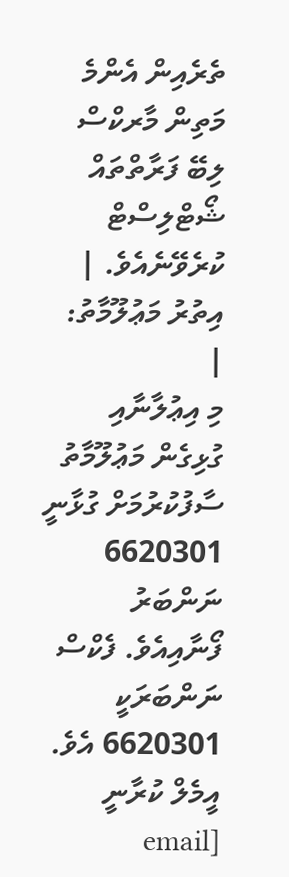ތެރެއިން އެންމެ މަތިން މާރކްސް ލިބޭ ފަރާތްތައް ޝޯޓްލިސްޓް ކުރެވޭނެއެވެ. |
އިތުރު މަޢުލޫމާތު: |
މި އިޢުލާނާއި ގުޅިގެން މަޢުލޫމާތު ސާފުކުރުމަށް ގުޅާނީ 6620301 ނަންބަރު ފޯނާއިއެވެ. ފެކްސް ނަންބަރަކީ 6620301 އެވެ. އީމެލް ކުރާނީ [email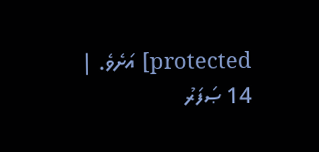protected] އަށެވެ. |
14 ޞަފަރު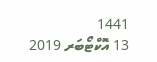1441
13 އޮކްޓޯބަރ 2019